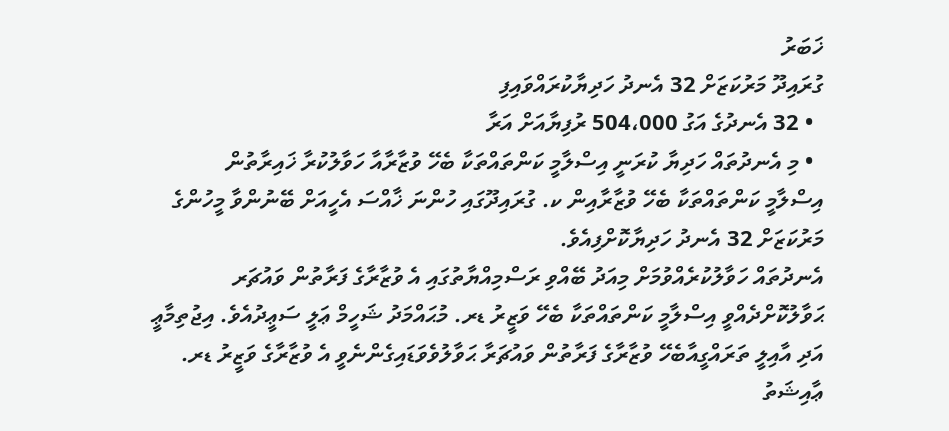ޚަބަރު
ގުރައިދޫ މަރުކަޒަށް 32 އެނދު ހަދިޔާކުރައްވައިފި
  • 32 އެނދުގެ އަގު 504،000 ރުފިޔާއަށް އަރާ
  • މި އެނދުތައް ހަދިޔާ ކުރަނީ އިސްލާމީ ކަންތައްތަކާ ބެހޭ ވުޒާރާއާ ހަވާލުކުރާ ޚައިރާތުން
އިސްލާމީ ކަންތައްތަކާ ބެހޭ ވުޒާރާއިން ކ. ގުރައިދޫގައި ހުންނަ ޚާއްސަ އެހީއަށް ބޭނުންވާ މީހުންގެ މަރުކަޒަށް 32 އެނދު ހަދިޔާކޮށްފިއެވެ.
އެނދުތައް ހަވާލުކުރެއްވުމަށް މިއަދު ބޭއްވި ރަސްމިއްޔާތުގައި އެ ވުޒާރާގެ ފަރާތުން ވައުޗަރ ޙަވާލުކޮށްދެއްވީ އިސްލާމީ ކަންތައްތަކާ ބެހޭ ވަޒީރު ޑރ. މުޙައްމަދު ޝަހީމް ޢަލީ ސަޢީދުއެވެ. އިޖުތިމާޢީ އަދި އާއިލީ ތަރައްގީއާބެހޭ ވުޒާރާގެ ފަރާތުން ވައުޗަރާ ޙަވާލުވެވަޑައިގެންނެވީ އެ ވުޒާރާގެ ވަޒީރު ޑރ. ޢާއިޝަތު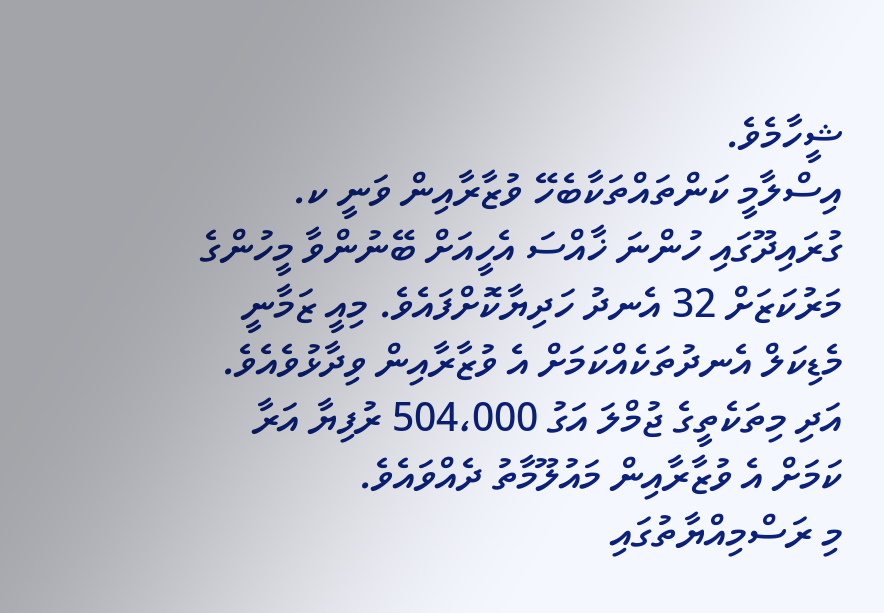ޝީހާމެވެ.
އިސްލާމީ ކަންތައްތަކާބެހޭ ވުޒާރާއިން ވަނީ ކ. ގުރައިދޫގައި ހުންނަ ޚާއްސަ އެހީއަށް ބޭނުންވާ މީހުންގެ މަރުކަޒަށް 32 އެނދު ހަދިޔާކޮށްފައެވެ. މިއީ ޒަމާނީ މެޑިކަލް އެނދުތަކެއްކަމަށް އެ ވުޒާރާއިން ވިދާޅުވެއެވެ. އަދި މިތަކެތީގެ ޖުމްލަ އަގު 504،000 ރުފިޔާ އަރާ ކަމަށް އެ ވުޒާރާއިން މައުލޫމާތު ދެއްވައެވެ.
މި ރަސްމިއްޔާތުގައި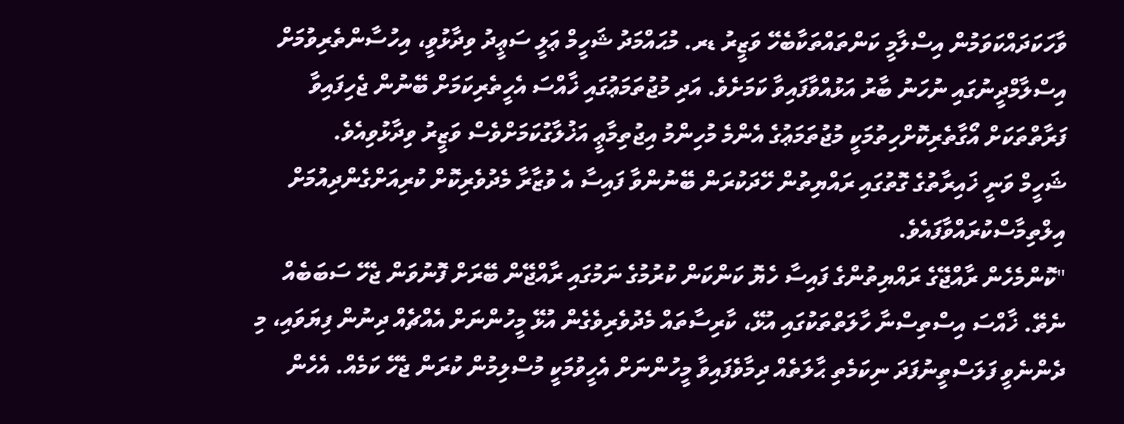ވާހަކަދައްކަވަމުން އިސްލާމީ ކަންތައްތަކާބެހޭ ވަޒީރު ޑރ. މުޙައްމަދު ޝަހީމް ޢަލީ ސަޢީދު ވިދާޅުވީ، އިހުސާންތެރިވުމަށް އިސްލާމްދީނުގައި ނުހަނު ބާރު އަޅުއްވާފައިވާ ކަމަށެވެ. އަދި މުޖުތަމަޢުގައި ޚާއްސަ އެހީތެރިކަމަށް ބޭނުން ޖެހިފައިވާ ފަރާތްތަކަށް އޯގާތެރިކޮށްހިތުމަކީ މުޖުތަމަޢުގެ އެންމެ މުހިންމު އިޖުތިމާޢީ އަޚުލާގުކަމަށްވެސް ވަޒީރު ވިދާޅުވިއެވެ.
ޝަހީމް ވަނީ ޚައިރާތުގެ ގޮތުގައި ރައްޔިތުން ހޭދަކުރަން ބޭނުންވާ ފައިސާ އެ ވުޒާރާ މެދުވެރިކޮށް ކުރިއަށްގެންދިއުމަށް އިލްތިމާސްކުރައްވާފައެވެ.
"ކޮންމެހެން ރާއްޖޭގެ ރައްޔިތުންގެ ފައިސާ ހެޔޮ ކަންކަން ކުރުމުގެ ނަމުގައި ރާއްޖޭން ބޭރަށް ފޮނުވަން ޖެހޭ ސަބަބެއް ނެތޭ. ޚާއްސަ އިސްތިސްނާ ހާލަތްތަކުގައި އުޅޭ، ކާރިސާތައް މެދުވެރިވެގެން އުޅޭ މީހުންނަށް އެއްޗެއް ދިނުން ފިޔަވައި، މި ދެންނެވީ ފަލަސްތީނުފަދަ ނިކަމެތި ޙާލަތެއް ދިމާވެފައިވާ މީހުންނަށް އެހީވުމަކީ މުސްލިމުން ކުރަން ޖެހޭ ކަމެއް. އެހެން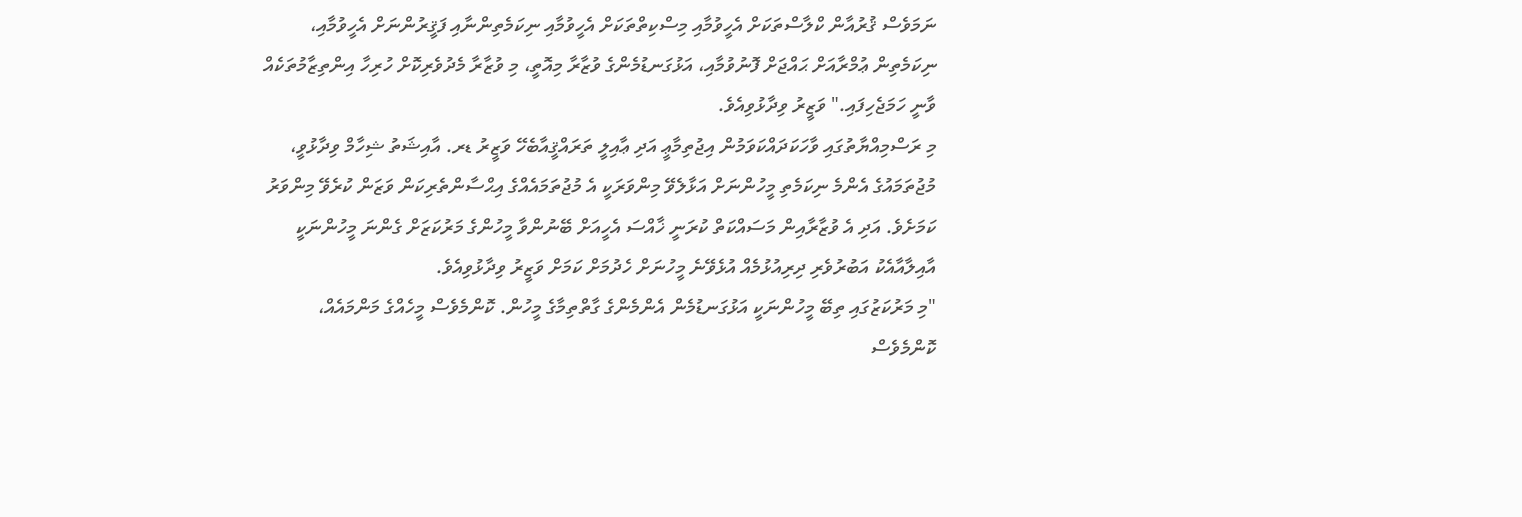ނަމަވެސް ޤުރުއާން ކްލާސްތަކަށް އެހީވުމާއި މިސްކިތްތަކަށް އެހީވުމާއި ނިކަމެތިންނާއި ފަޤީރުންނަށް އެހީވުމާއި، ނިކަމެތިން ޢުމްރާއަށް ޙައްޖަށް ފޮނުވުމާއި، އަޅުގަނޑުމެންގެ ވުޒާރާ މިއޮތީ، މި ވުޒާރާ މެދުވެރިކޮށް ހުރިހާ އިންތިޒާމުތަކެއް ވާނީ ހަމަޖެހިފައި." ވަޒީރު ވިދާޅުވިއެވެ.
މި ރަސްމިއްޔާތުގައި ވާހަކަދައްކަވަމުން އިޖުތިމާޢީ އަދި ޢާއިލީ ތަރައްޤީއާބެހޭ ވަޒީރު ޑރ. އާއިޝަތު ޝިހާމް ވިދާޅުވީ، މުޖުތަމައުގެ އެންމެ ނިކަމެތި މީހުންނަށް އަޅާލެވޭ މިންވަރަކީ އެ މުޖުތަމައެއްގެ އިޙްސާންތެރިކަން ވަޒަން ކުރެވޭ މިންވަރު ކަމަށެވެ. އަދި އެ ވުޒާރާއިން މަސައްކަތް ކުރަނީ ޚާއްސަ އެހީއަށް ބޭނުންވާ މީހުންގެ މަރުކަޒަށް ގެންނަ މީހުންނަކީ އާއިލާއާއެކު އަބުރުވެރި ދިރިއުޅުމެއް އުޅެވޭނެ މީހުނަށް ހެދުމަށް ކަމަށް ވަޒީރު ވިދާޅުވިއެވެ.
"މި މަރުކަޒުގައި ތިބޭ މީހުންނަކީ އަޅުގަނޑުމެން އެންމެންގެ ގާތްތިމާގެ މީހުން. ކޮންމެވެސް މީހެއްގެ މަންމައެއް، ކޮންމެވެސް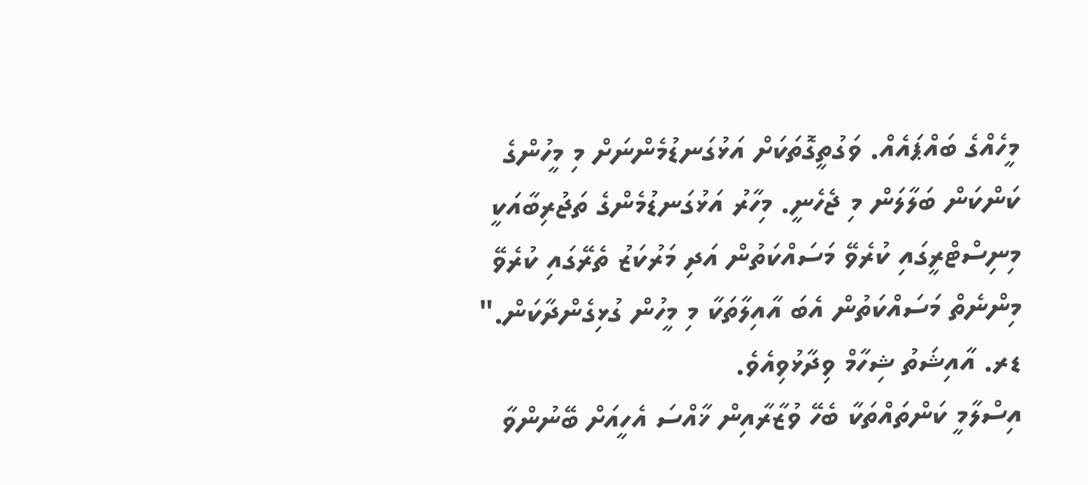މީހެއްގެ ބައްޕައެއް. ވަގުތީގޮތަކަށް އަޅުގަނޑުމެންނަށް މި މީހުންގެ ކަންކަން ބަލާލަން މި ޖެހެނީ. މިހާރު އަޅުގަނޑުމެންގެ ތަޖުރިބާއަކީ މިނިސްޓްރީގައި ކުރެވޭ މަސައްކަތުން އަދި މަރުކަޒު ތެރޭގައި ކުރެވޭ މިންނެތް މަސައްކަތުން އެބަ އާއިލާތަކާ މި މީހުން ގުޅިގެންދާކަން." ޑރ. އާއިޝަތު ޝިހާމް ވިދާޅުވިއެވެ.
އިސްލާމީ ކަންތައްތަކާ ބެހޭ ވުޒާރާއިން ޚާއްސަ އެހީއަށް ބޭނުންވާ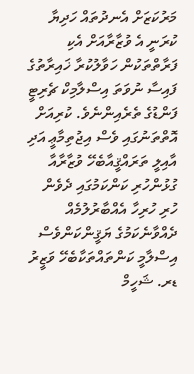މަރުކަޒަށް އެނދުތައް ހަދިޔާ ކުރަނީ އެ ވުޒާރާއަށް އެކި ފަރާތްތަކުން ހަވާލުކުރާ ޚައިރާތުގެ ފައިސާ ނުވަތަ އިސްލާމިކް ޗެރިޓީ ފަންޑުގެ ތެރެއިންނެވެ. ކުރިއަށް އޮތްތަނުގައި ވެސް އިޖުތިމާޢީ އަދި އާއިލީ ތަރައްޤީއާބެހޭ ވުޒާރާއާ ގުޅުންހުރި ކަންކަމުގައި ދެވެން ހުރި ހުރިހާ އެއްބާރުލުމެއް ދެއްވާނެކަމުގެ ޔަޤީންކަންވެސް އިސްލާމީ ކަންތައްތަކާބެހޭ ވަޒީރު ޑރ. ޝަހީމް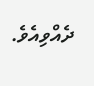ދެއްވިއެވެ.